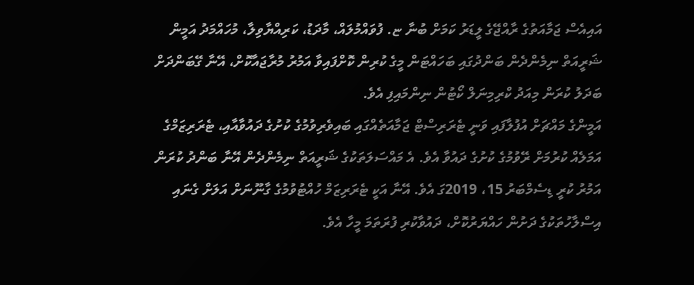އައިއެސް ޖަމާއަތުގެ ރާއްޖޭގެ ލީޑަރު ކަމަށް ބުނާ ޏ. ފުވައްމުލައް، މާދަޑު، ކަރިއްޔާވިލާ، މުހައްމަދު އަމީން ޝަރީއަތް ނިމެންދެން ބަންދުގައި ބަހައްޓަން މީގެ ކުރިން ކޮށްފައިވާ އަމުރު މުރާޖައާކޮށް، އޭނާ ގޭބަންދަށް ބަދަލު ކުރަން މިއަދު ކްރިމިނަލް ކޯޓުން ނިންމައިފި އެވެ.
އަމީންގެ މައްޗަށް އުފުލާފައި ވަނީ ޓެރަރިސްޓް ޖަމާއަތެއްގައި ބައިވެރިވުމުގެ ކުށުގެ ދައުވާއާއި، ޓެރަރިޒަމްގެ އަމަލެއް ކުރުމަށް ރޭވުމުގެ ކުށުގެ ދައުވާ އެވެ. އެ މައްސަލަތަކުގެ ޝަރީއަތް ނިމެންދެން އޭނާ ބަންދު ކުރަން އަމުރު ކުރީ ޑިސެމްބަރު 15، 2019ގަ އެވެ. އޭނާ އަކީ ޓެރަރިޒަމް ހުއްޓުވުމުގެ ގާނޫނަށް އަލަށް ގެނައި އިސްލާހުތަކުގެ ދަށުން ހައްޔަރުކޮށް، ދައުވާކުރި ފުރަތަމަ މީހާ އެވެ.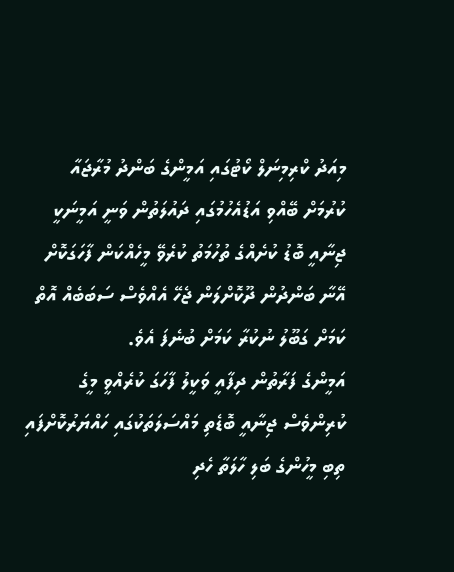މިއަދު ކްރިމިނަލް ކޯޓުގައި އަމީންގެ ބަންދު މުރާޖައާ ކުރުމަށް ބޭއްވި އަޑުއެހުމުގައި ދައުލަތުން ވަނީ އަމީނަކީ ޖިނާއީ ބޮޑު ކުށެއްގެ ތުހުމަތު ކުރެވޭ މީހެއްކަން ފާހަގަކޮށް އޭނާ ބަންދުން ދޫކޮށްލަން ޖެހޭ އެއްވެސް ސަބަބެއް އޮތް ކަމަށް ގަބޫލު ނުކުރާ ކަމަށް ބުނެފަ އެވެ.
އަމީންގެ ފަރާތުން ދިފާއީ ވަކީލު ފާހަގަ ކުރެއްވީ މީގެ ކުރިންވެސް ޖިނާއީ ބޮޑެތި މައްސަލަތަކުގައި ހައްޔަރުކޮށްފައި ތިބި މީހުންގެ ބަލި ހާލަތާ ހެދި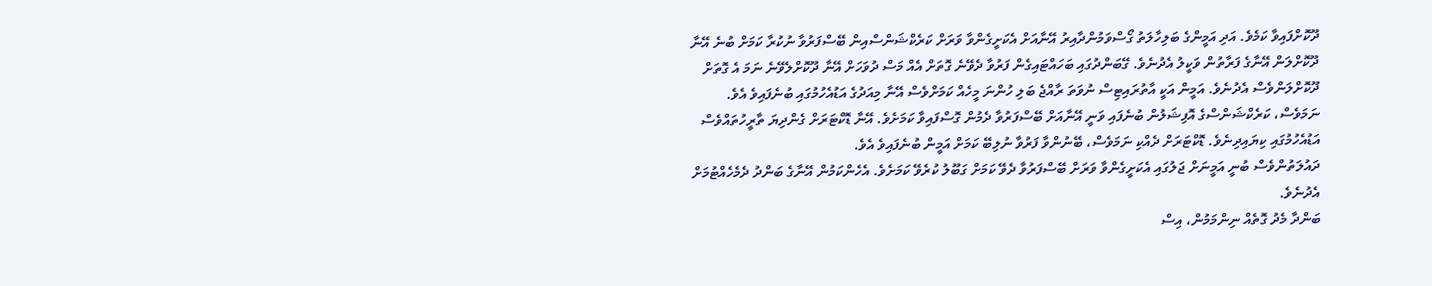ދޫކޮށްފައިވާ ކަމެވެ. އަދި އަމީންގެ ބަލިހާލަތު ގޯސްވަމުންދާއިރު އޭނާއަށް އެކަށީގެންވާ ވަރަށް ކަރެކްޝަންސްއިން ބޭސްފަރުވާ ނުކުރާ ކަމަށް ބުނެ އޭނާ ދޫކޮށްލަން އޭނާގެ ފަރާތުން ވަކީލު އެދުނެވެ. ގޭބަންދުގައި ބަހައްޓައިގެން ފަރުވާ ދެވޭނެ ގޮތަށް އެއް މަސް ދުވަހަށް އޭނާ ދޫކޮށްލެވޭނެ ނަމަ އެ ގޮތަށް ދޫކޮށްލަންވެސް އެދުނެވެ. އަމީން އަކީ އާތުރައިޓިސް ނުވަތަ ރާއްޖެ ބަލި ހުންނަ މީހެއް ކަމަށްވެސް އޭނާ މިއަދުގެ އަޑުއެހުމުގައި ބުނެފައިވެ އެވެ.
ނަމަވެސް، ކަރެކްޝަންސްގެ އޮފިޝަލުން ބުނެފައި ވަނީ އޭނާއަށް ބޭސްފަރުވާ ދެމުން ގޮސްފައިވާ ކަމަށެވެ. އޭނާ ޑޮކްޓަރަށް ގެންދިޔަ ތާރީހުތައްވެސް އަޑުއެހުމުގައި ކިޔައިދިނެވެ. ޑޮކްޓަރަށް ދެއްކި ނަމަވެސް، ބޭނުންވާ ފަރުވާ ނުލިބޭ ކަމަށް އަމީން ބުނެފައިވެ އެވެ.
ދައުލަތުންވެސް ބުނީ އަމީނަށް ޖަލުގައި އެކަށީގެންވާ ވަރަށް ބޭސްފަރުވާ ދެވޭ ކަމަށް ގަބޫލު ކުރެވޭ ކަމަށެވެ. އެހެންކަމުން އޭނާގެ ބަންދު ދެމެހެއްޓުމަށް އެދުނެވެ.
ބަންދާ މެދު ގޮތެއް ނިންމަމުން، އިސް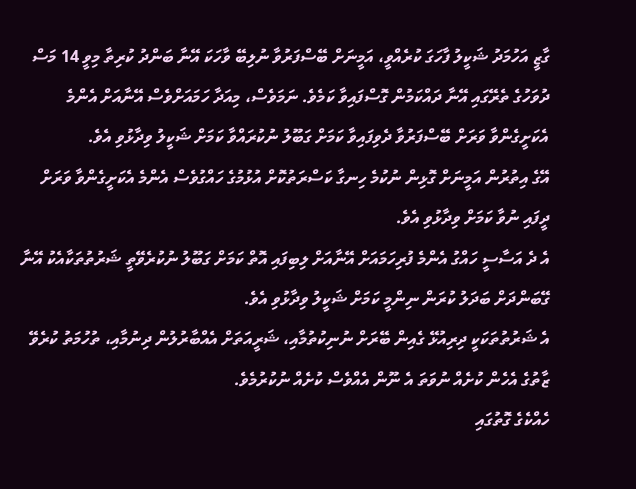ގާޒީ އަހުމަދު ޝަކީލު ފާހަގަ ކުރެއްވީ، އަމީނަށް ބޭސްފަރުވާ ނުލިބޭ ވާހަކަ އޭނާ ބަންދު ކުރިތާ މިވީ 14 މަސް ދުވަހުގެ ތެރޭގައި އޭނާ ދައްކަމުން ގޮސްފައިވާ ކަމެވެ. ނަމަވެސް، މިއަދާ ހަމައަށްވެސް އޭނާއަށް އެންމެ އެކަށީގެންވާ ވަރަށް ބޭސްފަރުވާ ދެވިފައިވާ ކަމަށް ގަބޫލު ނުކުރައްވާ ކަމަށް ޝަކީލު ވިދާޅުވި އެވެ.
އޭގެ އިތުރުން އަމީނަށް ގޮޅިން ނުކުމެ ހިނގާ ކަސްރަތުކޮށް އުޅުމުގެ ހައްގުވެސް އެންމެ އެކަށީގެންވާ ވަރަށް ދީފައި ނުވާ ކަމަށް ވިދާޅުވި އެވެ.
އެ ދެ އަސާސީ ހައްގު އެންމެ ފުރިހަމައަށް އޭނާއަށް ލިބިފައި އޮތް ކަމަށް ގަބޫލު ނުކުރެވޭތީ ޝަރުތުތަކާއެކު އޭނާ ގޭބަންދަށް ބަދަލު ކުރަން ނިންމީ ކަމަށް ޝަކީލު ވިދާޅުވި އެވެ.
އެ ޝަރުތުތަކަކީ ދިރިއުޅޭ ގެއިން ބޭރަށް ނުނިކުތުމާއި، ޝަރީއަތަށް އެއްބާރުލުން ދިނުމާއި، ތުހުމަތު ކުރެވޭ ޒާތުގެ އެހެން ކުށެއް ނުވަތަ އެ ނޫން އެއްވެސް ކުށެއް ނުކުރުމެވެ.
ހެއްކެގެ ގޮތުގައި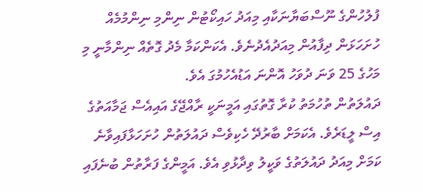ފުލުހުންގެ ނޫސްބަޔާނަކާއި މިއަދު ހައިކޯޓުން ނިންމި ނިންމުމެއް ހުށަހަޅަން ދިފާއުން މިއަދުއެދުނެވެ. އެކަންކަމާ މެދު ގޮތެއް ނިންމާނީ މި މަހުގެ 25 ވަނަ ދުވަހު އޮންނަ އަޑުއެހުމުގަ އެވެ.
ދައުލަތުން ތުހުމަތު ކުރާ ގޮތުގައި އަމީނަކީ ރާއްޖޭގެ އައިއެސް ޖަމާއަތުގެ އިސް ލީޑަރެވެ. އެކަމަށް ބާރުދޭ ހެކިވެސް ދައުލަތުން ހުށަހަޅާފައިވާނެ ކަމަށް މިއަދު ދައުލަތުގެ ވަކީލު ވިދާޅުވި އެވެ. އަމީންގެ ފަރާތުން ބުނެފައި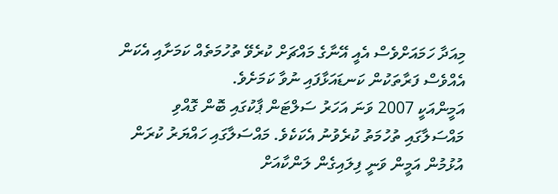މިއަދާ ހަމައަށްވެސް އެއީ އޭނާގެ މައްޗަށް ކުރެވޭ ތުހުމަތެއް ކަމަށާއި އެކަން އެއްވެސް ފަރާތަކުން ކަނޑައަޅާފައި ނުވާ ކަމަށެވެ.
އަމީންއަކީ 2007 ވަނަ އަހަރު ސަލްޓަން ޕާކުގައި ބޮން ގޮއްވި މައްސަލާގައި ތުހުމަތު ކުރެވުނު އެކަކެވެ. މައްސަލާގައި ހައްޔަރު ކުރަން އުޅުމުން އަމީން ވަނީ ފިލައިގެން ލަންކާއަށް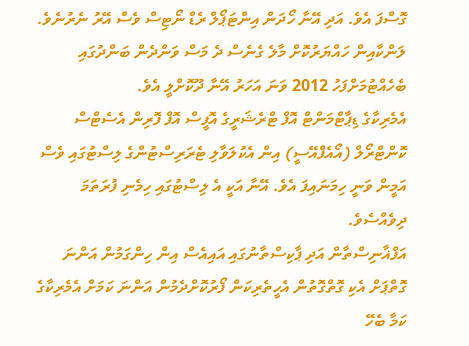ގޮސްފަ އެވެ. އަދި އޭނާ ހޯދަން އިންޓަޕޯލް ރެޑް ނޯޓިސް ވެސް އޭރު ނެރުނެވެ. ލަންކާއިން ހައްޔަރުކޮށް މާލެ ގެނެސް ދެ މަސް ވަންދެން ބަންދުގައި ބެހެއްޓުމަށްފަހު 2012 ވަނަ އަހަރު އޭނާ ދޫކޮށްލީ އެވެ.
އެމެރިކާގެ ޑިޕާޓްމަންޓް އޮފް ޓްރެޝަރީގެ އޮފީސް އޮފް ފޮރިން އެސެޓްސް ކޮންޓްރޯލް (އޯއެފްއޭސީ) އިން އެކުލަވާލި ޓެރަރިސްޓުންގެ ލިސްޓުގައި ވެސް އަމީން ވަނީ ހިމަނައިފަ އެވެ. އޭނާ އަކީ އެ ލިސްޓުގައި ހިމެނި ފުރަތަމަ ދިވެއްސެވެ.
އަފްޣާނިސްތާން އަދި ޕާކިސްތާނުގައި އައިއެސް އިން ހިންގަމުން އަންނަ ގޮތްޕަށް އެކި ގޮތްގޮތުން އެހީތެރިކަން ފޯރުކޮށްދެމުން އަންނަ ކަމަށް އެމެރިކާގެ ކަމާ ބެހޭ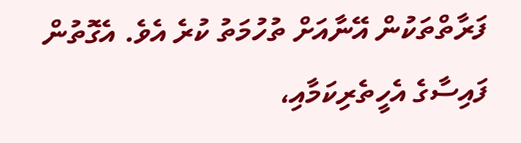ފަރާތްތަކުން އޭނާއަށް ތުހުމަތު ކުރެ އެވެ. އެގޮތުން ފައިސާގެ އެހީތެރިކަމާއި،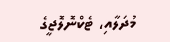މުދަލާއި، ޓެކްނޮލޮޖީގެ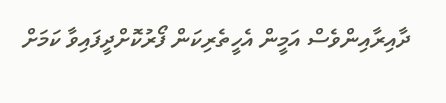ދާއިރާއިންވެސް އަމީން އެހީތެރިކަން ފޯރުކޮށްދީފައިވާ ކަމަށް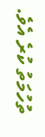ތުހުމަތު ކުރެ އެވެ.